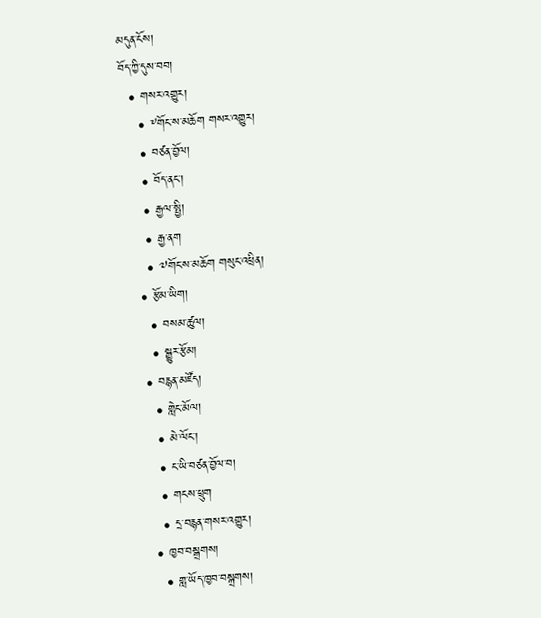མདུན་ངོས།
བོད་ཀྱི་དུས་བབ།
  • གསར་འགྱུར།
    • ༸གོང་ས་མཆོག གསར་འགྱུར།
    • བཙན་བྱོལ།
    • བོད་ནང་།
    • རྒྱལ་སྤྱི།
    • རྒྱ་ནག
    • ༧གོང་ས་མཆོག གསུང་འཕྲིན།
  • རྩོམ་ཡིག།
    • བསམ་ཚུལ།
    • སྒྱུར་རྩོམ།
  • བརྙན་མཛོད།
    • གླེང་མོལ།
    • མེ་ལོང་།
    • ང་ཡི་བཙན་བྱོལ་བ།
    • གངས་ཕྲུག
    • དྲ་བརྙན་གསར་འགྱུར།
  • ཁྱབ་བསྒྲགས།
    • གླ་ཡོད་ཁྱབ་བསྒྲགས།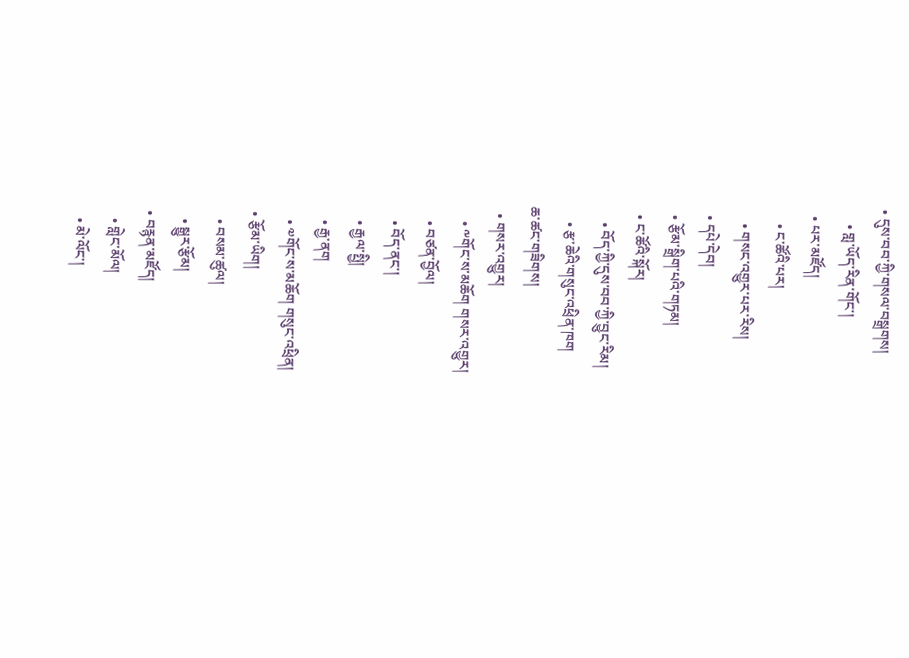• དུས་བབ་ཀྱི་གསལ་བསྒྲགས།
    • གླ་ཡོད་རིན་གོང་།
  • པར་མཛོད།
    • ང་ཚོའི་པར།
    • གསང་འགྱུར་པར་རིས།
  • དཔེ་དེབ།
  • རྩོམ་སྒྲིག་པའི་གཏམ།
  • ང་ཚོའི་སྐོར།
    • བོད་ཀྱི་དུས་བབ་ཀྱི་བྱུང་རིམ།
    • རྩ་ཆེའི་གསུང་འཕྲིན་ཁག
ཆ་ཚང་གཟིགས།
  • གསར་འགྱུར།
    • ༸གོང་ས་མཆོག གསར་འགྱུར།
    • བཙན་བྱོལ།
    • བོད་ནང་།
    • རྒྱལ་སྤྱི།
    • རྒྱ་ནག
    • ༧གོང་ས་མཆོག གསུང་འཕྲིན།
  • རྩོམ་ཡིག།
    • བསམ་ཚུལ།
    • སྒྱུར་རྩོམ།
  • བརྙན་མཛོད།
    • གླེང་མོལ།
    • མེ་ལོང་།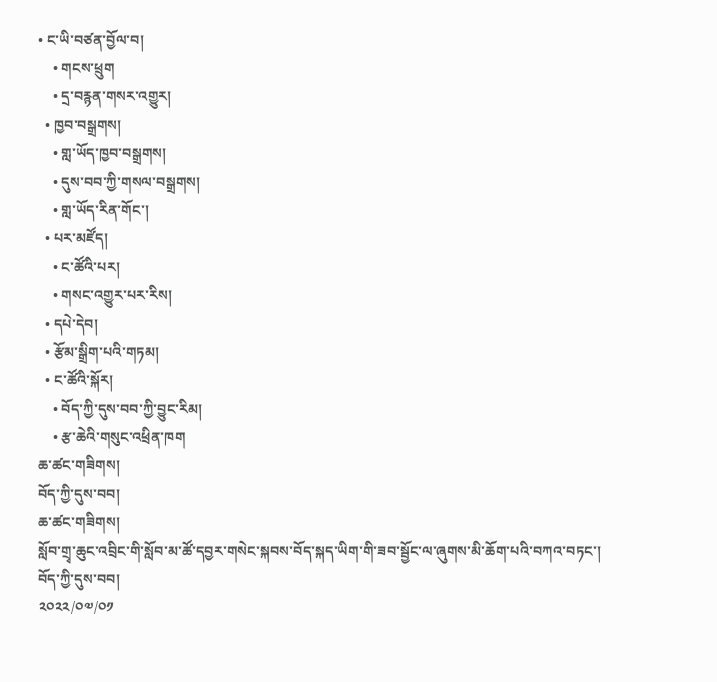• ང་ཡི་བཙན་བྱོལ་བ།
    • གངས་ཕྲུག
    • དྲ་བརྙན་གསར་འགྱུར།
  • ཁྱབ་བསྒྲགས།
    • གླ་ཡོད་ཁྱབ་བསྒྲགས།
    • དུས་བབ་ཀྱི་གསལ་བསྒྲགས།
    • གླ་ཡོད་རིན་གོང་།
  • པར་མཛོད།
    • ང་ཚོའི་པར།
    • གསང་འགྱུར་པར་རིས།
  • དཔེ་དེབ།
  • རྩོམ་སྒྲིག་པའི་གཏམ།
  • ང་ཚོའི་སྐོར།
    • བོད་ཀྱི་དུས་བབ་ཀྱི་བྱུང་རིམ།
    • རྩ་ཆེའི་གསུང་འཕྲིན་ཁག
ཆ་ཚང་གཟིགས།
བོད་ཀྱི་དུས་བབ།
ཆ་ཚང་གཟིགས།
སློབ་གྲྭ་ཆུང་འབྲིང་གི་སློབ་མ་ཚོ་དབྱར་གསེང་སྐབས་བོད་སྐད་ཡིག་གི་ཟབ་སྦྱོང་ལ་ཞུགས་མི་ཆོག་པའི་བཀའ་བཏང་།
བོད་ཀྱི་དུས་བབ།
༢༠༢༢/༠༧/༠༡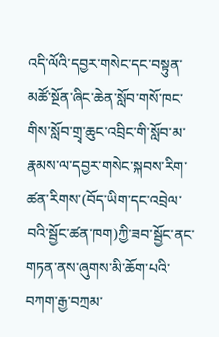འདི་ལོའི་དབྱར་གསེང་དང་བསྟུན་མཚོ་སྔོན་ཞིང་ཆེན་སློབ་གསོ་ཁང་གིས་སློབ་གྲྭ་ཆུང་འབྲིང་གི་སློབ་མ་རྣམས་ལ་དབྱར་གསེང་སྐབས་རིག་ཚན་རིགས་(བོད་ཡིག་དང་འབྲེལ་བའི་སྦྱོང་ཚན་ཁག)ཀྱི་ཟབ་སྦྱོང་ནང་གཏན་ནས་ཞུགས་མི་ཆོག་པའི་བཀག་རྒྱ་བཀྲམ་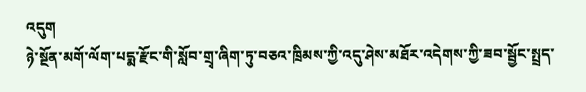འདུག
ཉེ་སྔོན་མགོ་ལོག་པདྨ་རྫོང་གི་སློབ་གྲྭ་ཞིག་ཏུ་བཅའ་ཁྲིམས་ཀྱི་འདུ་ཤེས་མཐོར་འདེགས་ཀྱི་ཟབ་སྦྱོང་སྤྲད་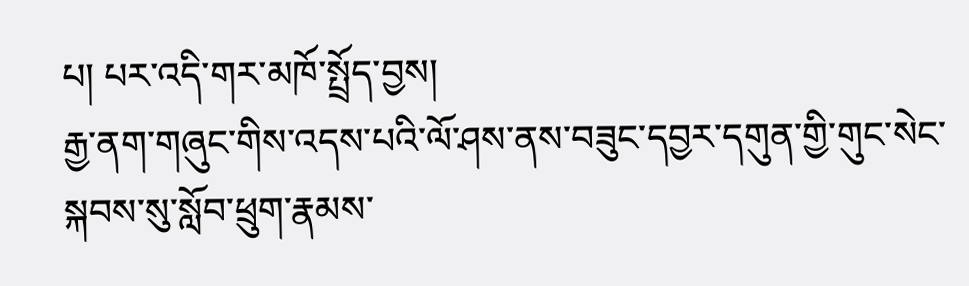པ། པར་འདི་གར་མཁོ་སྤྲོད་བྱས།
རྒྱ་ནག་གཞུང་གིས་འདས་པའི་ལོ་ཤས་ནས་བཟུང་དབྱར་དགུན་གྱི་གུང་སེང་སྐབས་སུ་སློབ་ཕྲུག་རྣམས་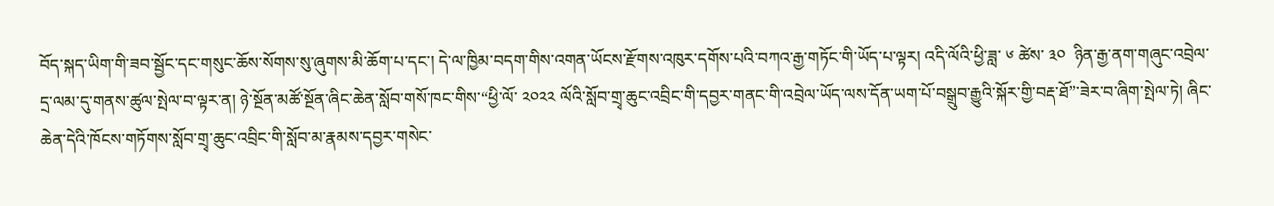བོད་སྐད་ཡིག་གི་ཟབ་སྦྱོང་དང་གསུང་ཆོས་སོགས་སུ་ཞུགས་མི་ཆོག་པ་དང་། དེ་ལ་ཁྱིམ་བདག་གིས་འགན་ཡོངས་རྫོགས་འཁུར་དགོས་པའི་བཀའ་རྒྱ་གཏོང་གི་ཡོད་པ་ལྟར། འདི་ལོའི་ཕྱི་ཟླ་ ༦ ཚེས་ ༣༠  ཉིན་རྒྱ་ནག་གཞུང་འབྲེལ་དྲ་ལམ་དུ་གནས་ཚུལ་སྤེལ་བ་ལྟར་ན། ཉེ་སྔོན་མཚོ་སྔོན་ཞིང་ཆེན་སློབ་གསོ་ཁང་གིས་“ཕྱི་ལོ་ ༢༠༢༢ ལོའི་སློབ་གྲྭ་ཆུང་འབྲིང་གི་དབྱར་གནང་གི་འབྲེལ་ཡོད་ལས་དོན་ཡག་པོ་བསྒྲུབ་རྒྱུའི་སྐོར་གྱི་བརྡ་ཐོ”་ཟེར་བ་ཞིག་སྤེལ་ཏེ། ཞིང་ཆེན་དེའི་ཁོངས་གཏོགས་སློབ་གྲྭ་ཆུང་འབྲིང་གི་སློབ་མ་རྣམས་དབྱར་གསེང་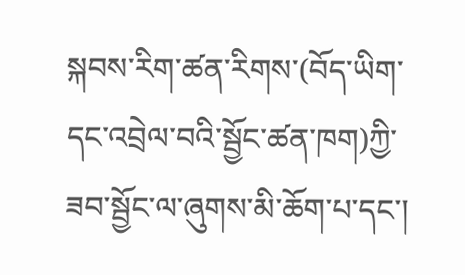སྐབས་རིག་ཚན་རིགས་(བོད་ཡིག་དང་འབྲེལ་བའི་སྦྱོང་ཚན་ཁག)ཀྱི་ཟབ་སྦྱོང་ལ་ཞུགས་མི་ཆོག་པ་དང་།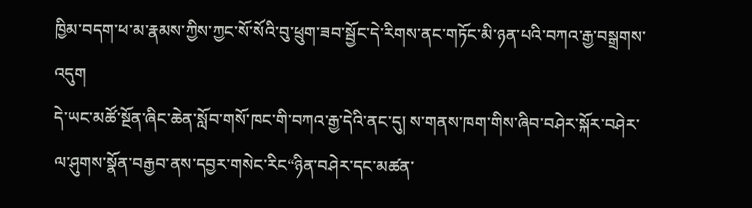ཁྱིམ་བདག་ཕ་མ་རྣམས་ཀྱིས་ཀྱང་སོ་སོའི་བུ་ཕྲུག་ཟབ་སྦྱོང་དེ་རིགས་ནང་གཏོང་མི་ཉན་པའི་བཀའ་རྒྱ་བསྒྲགས་འདུག
དེ་ཡང་མཚོ་སྔོན་ཞིང་ཆེན་སློབ་གསོ་ཁང་གི་བཀའ་རྒྱ་དེའི་ནང་དུ། ས་གནས་ཁག་གིས་ཞིབ་བཤེར་སྐོར་བཤེར་ལ་ཤུགས་སྣོན་བརྒྱབ་ནས་དབྱར་གསེང་རིང“ཉིན་བཤེར་དང་མཚན་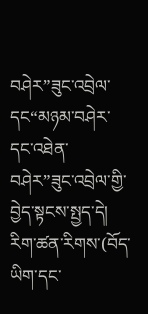བཤེར”ཟུང་འབྲེལ་དང“མཉམ་བཤེར་དང་འཐེན་བཤེར”ཟུང་འབྲེལ་གྱི་བྱེད་སྟངས་སྤྱད་དེ། རིག་ཚན་རིགས་(བོད་ཡིག་དང་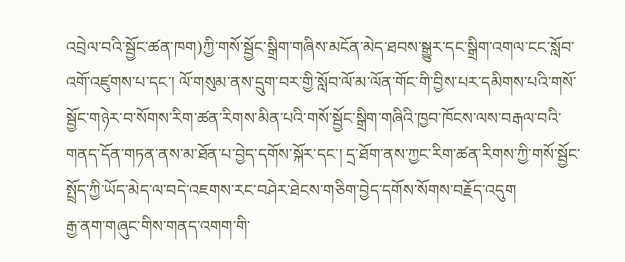འབྲེལ་བའི་སྦྱོང་ཚན་ཁག)ཀྱི་གསོ་སྦྱོང་སྒྲིག་གཞིས་མངོན་མེད་ཐབས་སྒྱུར་དང་སྒྲིག་འགལ་ངང་སློབ་འགོ་འཛུགས་པ་དང་། ལོ་གསུམ་ནས་དྲུག་བར་གྱི་སློབ་ལོ་མ་ལོན་གོང་གི་བྱིས་པར་དམིགས་པའི་གསོ་སྦྱོང་གཉེར་བ་སོགས་རིག་ཚན་རིགས་མིན་པའི་གསོ་སྦྱོང་སྒྲིག་གཞིའི་ཁྱབ་ཁོངས་ལས་བརྒལ་བའི་གནད་དོན་གཏན་ནས་མ་ཐོན་པ་བྱེད་དགོས་སྐོར་དང་། དྲ་ཐོག་ནས་ཀྱང་རིག་ཚན་རིགས་ཀྱི་གསོ་སྦྱོང་སྤྲོད་ཀྱི་ཡོད་མེད་ལ་བདེ་འཇགས་རང་བཤེར་ཐེངས་གཅིག་བྱེད་དགོས་སོགས་བརྗོད་འདུག
རྒྱ་ནག་གཞུང་གིས་གནད་འགག་གི་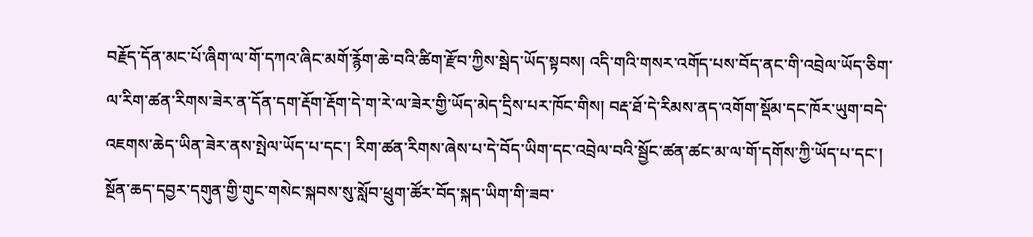བརྗོད་དོན་མང་པོ་ཞིག་ལ་གོ་དཀའ་ཞིང་མགོ་རྙོག་ཆེ་བའི་ཚིག་རྫོབ་ཀྱིས་སྦེད་ཡོད་སྟབས། འདི་གའི་གསར་འགོད་པས་བོད་ནང་གི་འབྲེལ་ཡོད་ཅིག་ལ་རིག་ཚན་རིགས་ཟེར་ན་དོན་དག་རྡོག་རྡོག་དེ་ག་རེ་ལ་ཟེར་གྱི་ཡོད་མེད་དྲིས་པར་ཁོང་གིས། བརྡ་ཐོ་དེ་རིམས་ནད་འགོག་སྡོམ་དང་ཁོར་ཡུག་བདེ་འཇགས་ཆེད་ཡིན་ཟེར་ནས་སྤེལ་ཡོད་པ་དང་། རིག་ཚན་རིགས་ཞེས་པ་དེ་བོད་ཡིག་དང་འབྲེལ་བའི་སྦྱོང་ཚན་ཚང་མ་ལ་གོ་དགོས་ཀྱི་ཡོད་པ་དང་། སྔོན་ཆད་དབྱར་དགུན་གྱི་གུང་གསེང་སྐབས་སུ་སློབ་ཕྲུག་ཚོར་བོད་སྐད་ཡིག་གི་ཟབ་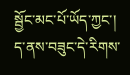སྦྱོང་མང་པོ་ཡོད་ཀྱང་། ད་ནས་བཟུང་དེ་རིགས་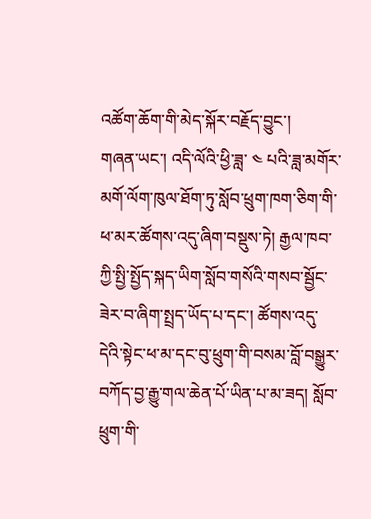འཚོག་ཆོག་གི་མེད་སྐོར་བརྗོད་བྱུང་།
གཞན་ཡང་། འདི་ལོའི་ཕྱི་ཟླ་ ༤ པའི་ཟླ་མགོར་མགོ་ལོག་ཁུལ་ཐོག་ཏུ་སློབ་ཕྲུག་ཁག་ཅིག་གི་ཕ་མར་ཚོགས་འདུ་ཞིག་བསྡུས་ཏེ། རྒྱལ་ཁབ་ཀྱི་སྤྱི་སྤྱོད་སྐད་ཡིག་སློབ་གསོའི་གསབ་སྦྱོང་ཟེར་བ་ཞིག་སྤྲད་ཡོད་པ་དང་། ཚོགས་འདུ་དེའི་སྟེང་ཕ་མ་དང་བུ་ཕྲུག་གི་བསམ་བློ་བསྒྱུར་བཀོད་བྱ་རྒྱུ་གལ་ཆེན་པོ་ཡིན་པ་མ་ཟད། སློབ་ཕྲུག་གི་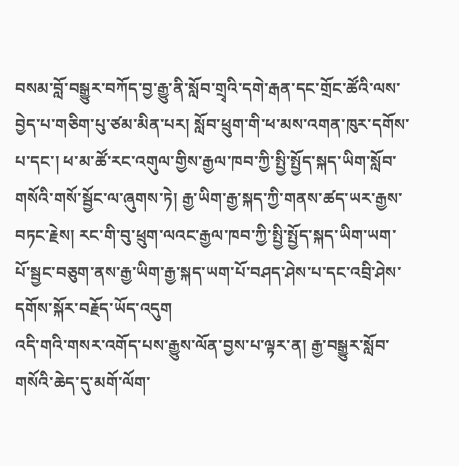བསམ་བློ་བསྒྱུར་བཀོད་བྱ་རྒྱུ་ནི་སློབ་གྲྭའི་དགེ་རྒན་དང་གྲོང་ཚོའི་ལས་བྱེད་པ་གཅིག་པུ་ཙམ་མིན་པར། སློབ་ཕྲུག་གི་ཕ་མས་འགན་ཁུར་དགོས་པ་དང་། ཕ་མ་ཚོ་རང་འགུལ་གྱིས་རྒྱལ་ཁབ་ཀྱི་སྤྱི་སྤྱོད་སྐད་ཡིག་སློབ་གསོའི་གསོ་སྦྱོང་ལ་ཞུགས་ཏེ། རྒྱ་ཡིག་རྒྱ་སྐད་ཀྱི་གནས་ཚད་ཡར་རྒྱས་བཏང་རྗེས། རང་གི་བུ་ཕྲུག་ལའང་རྒྱལ་ཁབ་ཀྱི་སྤྱི་སྤྱོད་སྐད་ཡིག་ཡག་པོ་སྦྱང་བཅུག་ནས་རྒྱ་ཡིག་རྒྱ་སྐད་ཡག་པོ་བཤད་ཤེས་པ་དང་འབྲི་ཤེས་དགོས་སྐོར་བརྗོད་ཡོད་འདུག
འདི་གའི་གསར་འགོད་པས་རྒྱུས་ལོན་བྱས་པ་ལྟར་ན། རྒྱ་བསྒྱུར་སློབ་གསོའི་ཆེད་དུ་མགོ་ལོག་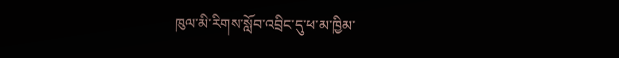ཁུལ་མི་རིགས་སློབ་འབྲིང་དུ་ཕ་མ་ཁྱིམ་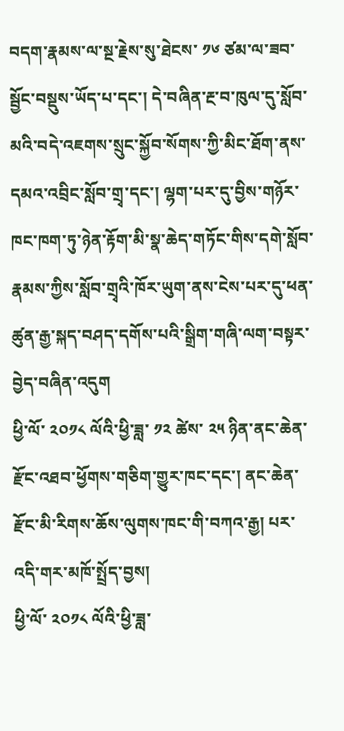བདག་རྣམས་ལ་སྔ་རྗེས་སུ་ཐེངས་ ༡༦ ཙམ་ལ་ཟབ་སྦྱོང་བསྡུས་ཡོད་པ་དང་། དེ་བཞིན་རྔ་བ་ཁུལ་དུ་སློབ་མའི་བདེ་འཇགས་སྲུང་སྐྱོབ་སོགས་ཀྱི་མིང་ཐོག་ནས་དམའ་འབྲིང་སློབ་གྲྭ་དང་། ལྷག་པར་དུ་བྱིས་གཉོར་ཁང་ཁག་ཏུ་ཉེན་རྟོག་མི་སྣ་ཆེད་གཏོང་གིས་དགེ་སློབ་རྣམས་ཀྱིས་སློབ་གྲྭའི་ཁོར་ཡུག་ནས་ངེས་པར་དུ་ཕན་ཚུན་རྒྱ་སྐད་བཤད་དགོས་པའི་སྒྲིག་གཞི་ལག་བསྟར་བྱེད་བཞིན་འདུག
ཕྱི་ལོ་ ༢༠༡༨ ལོའི་ཕྱི་ཟླ་ ༡༢ ཚེས་ ༢༥ ཉིན་ནང་ཆེན་རྫོང་འཐབ་ཕྱོགས་གཅིག་གྱུར་ཁང་དང་། ནང་ཆེན་རྫོང་མི་རིགས་ཆོས་ལུགས་ཁང་གི་བཀའ་རྒྱ། པར་འདི་གར་མཁོ་སྤྲོད་བྱས།
ཕྱི་ལོ་ ༢༠༡༨ ལོའི་ཕྱི་ཟླ་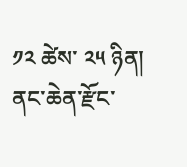༡༢ ཚེས་ ༢༥ ཉིན། ནང་ཆེན་རྫོང་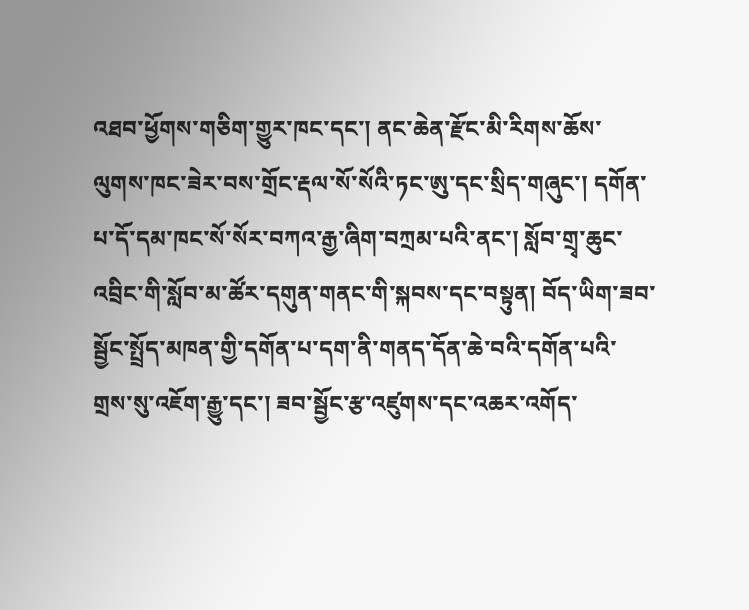འཐབ་ཕྱོགས་གཅིག་གྱུར་ཁང་དང་། ནང་ཆེན་རྫོང་མི་རིགས་ཆོས་ལུགས་ཁང་ཟེར་བས་གྲོང་རྡལ་སོ་སོའི་ཏང་ཨུ་དང་སྲིད་གཞུང་། དགོན་པ་དོ་དམ་ཁང་སོ་སོར་བཀའ་རྒྱ་ཞིག་བཀྲམ་པའི་ནང་། སློབ་གྲྭ་ཆུང་འབྲིང་གི་སློབ་མ་ཚོར་དགུན་གནང་གི་སྐབས་དང་བསྟུན། བོད་ཡིག་ཟབ་སྦྱོང་སྤྲོད་མཁན་གྱི་དགོན་པ་དག་ནི་གནད་དོན་ཆེ་བའི་དགོན་པའི་གྲས་སུ་འཇོག་རྒྱུ་དང་། ཟབ་སྦྱོང་རྩ་འཛུགས་དང་འཆར་འགོད་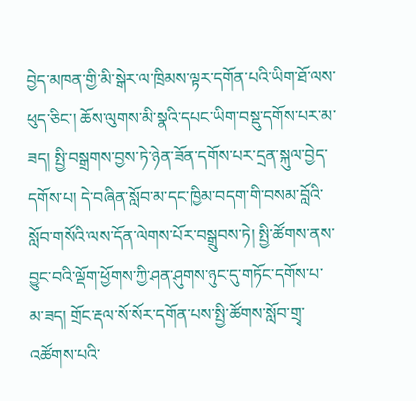བྱེད་མཁན་གྱི་མི་སྒེར་ལ་ཁྲིམས་ལྟར་དགོན་པའི་ཡིག་ཐོ་ལས་ཕུད་ཅིང་། ཆོས་ལུགས་མི་སྣའི་དཔང་ཡིག་བསྡུ་དགོས་པར་མ་ཟད། སྤྱི་བསྒྲགས་བྱས་ཏེ་ཉེན་ཟོན་དགོས་པར་དྲན་སྐུལ་བྱེད་དགོས་པ། དེ་བཞིན་སློབ་མ་དང་ཁྱིམ་བདག་གི་བསམ་བློའི་སློབ་གསོའི་ལས་དོན་ལེགས་པོར་བསྒྲུབས་ཏེ། སྤྱི་ཚོགས་ནས་བྱུང་བའི་ལྡོག་ཕྱོགས་ཀྱི་ཤན་ཤུགས་ཉུང་དུ་གཏོང་དགོས་པ་མ་ཟད། གྲོང་རྡལ་སོ་སོར་དགོན་པས་སྤྱི་ཚོགས་སློབ་གྲྭ་འཚོགས་པའི་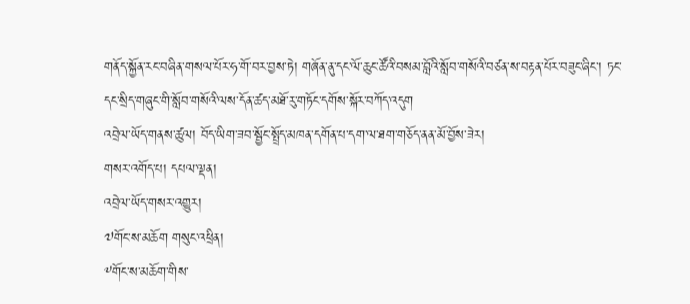གནོད་སྐྱོན་རང་བཞིན་གསལ་པོར་ཧ་གོ་བར་བྱས་ཏེ། གཞོན་ནུ་དང་ལོ་ཆུང་ཚོའི་བསམ་བློའི་སློབ་གསོའི་བཙན་ས་བརྟན་པོར་བཟུང་ཞིང་། ཏང་དང་སྲིད་གཞུང་གི་སློབ་གསོའི་ལས་དོན་ཚད་མཐོ་རུ་གཏོང་དགོས་སྐོར་བཀོད་འདུག
འབྲེལ་ཡོད་གནས་ཚུལ། བོད་ཡིག་ཟབ་སྦྱོང་སྤྲོད་མཁན་དགོན་པ་དག་ལ་ཐག་གཅོད་ནན་མོ་བྱོས་ཟེར།
གསར་འགོད་པ། དཔལ་ལྡན།
འབྲེལ་ཡོད་གསར་འགྱུར།
༧གོང་ས་མཆོག གསུང་འཕྲིན།
༸གོང་ས་མཆོག་གིས་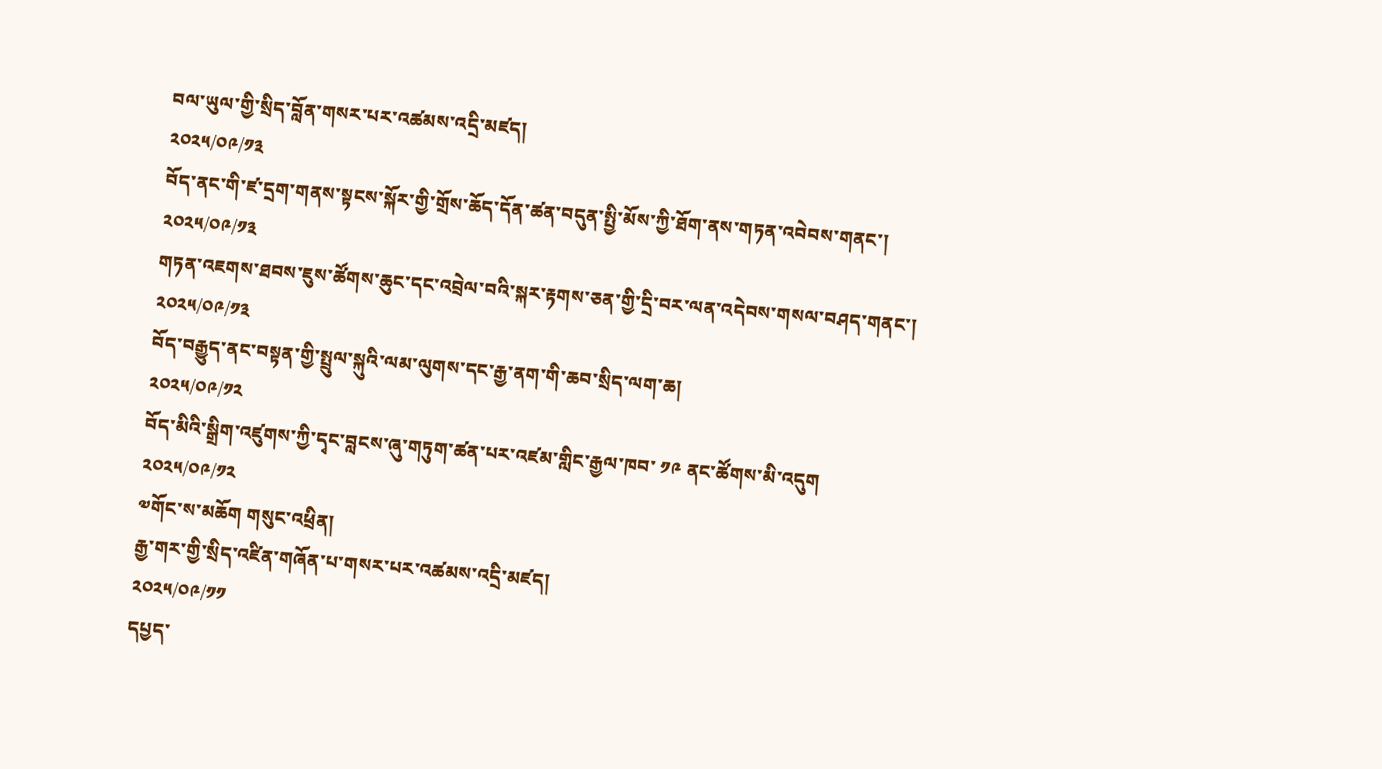བལ་ཡུལ་གྱི་སྲིད་བློན་གསར་པར་འཚམས་འདྲི་མཛད།
༢༠༢༥/༠༩/༡༣
བོད་ནང་གི་ཛ་དྲག་གནས་སྟངས་སྐོར་གྱི་གྲོས་ཆོད་དོན་ཚན་བདུན་སྤྱི་མོས་ཀྱི་ཐོག་ནས་གཏན་འབེབས་གནང་།
༢༠༢༥/༠༩/༡༣
གཏན་འཇགས་ཐབས་ཇུས་ཚོགས་ཆུང་དང་འབྲེལ་བའི་སྐར་རྟགས་ཅན་གྱི་དྲི་བར་ལན་འདེབས་གསལ་བཤད་གནང་།
༢༠༢༥/༠༩/༡༣
བོད་བརྒྱུད་ནང་བསྟན་གྱི་སྤྲུལ་སྐུའི་ལམ་ལུགས་དང་རྒྱ་ནག་གི་ཆབ་སྲིད་ལག་ཆ།
༢༠༢༥/༠༩/༡༢
བོད་མིའི་སྒྲིག་འཛུགས་ཀྱི་དྭང་བླངས་ཞུ་གཏུག་ཚན་པར་འཛམ་གླིང་རྒྱལ་ཁབ་ ༡༩ ནང་ཚོགས་མི་འདུག
༢༠༢༥/༠༩/༡༢
༧གོང་ས་མཆོག གསུང་འཕྲིན།
རྒྱ་གར་གྱི་སྲིད་འཛིན་གཞོན་པ་གསར་པར་འཚམས་འདྲི་མཛད།
༢༠༢༥/༠༩/༡༡
དཔྱད་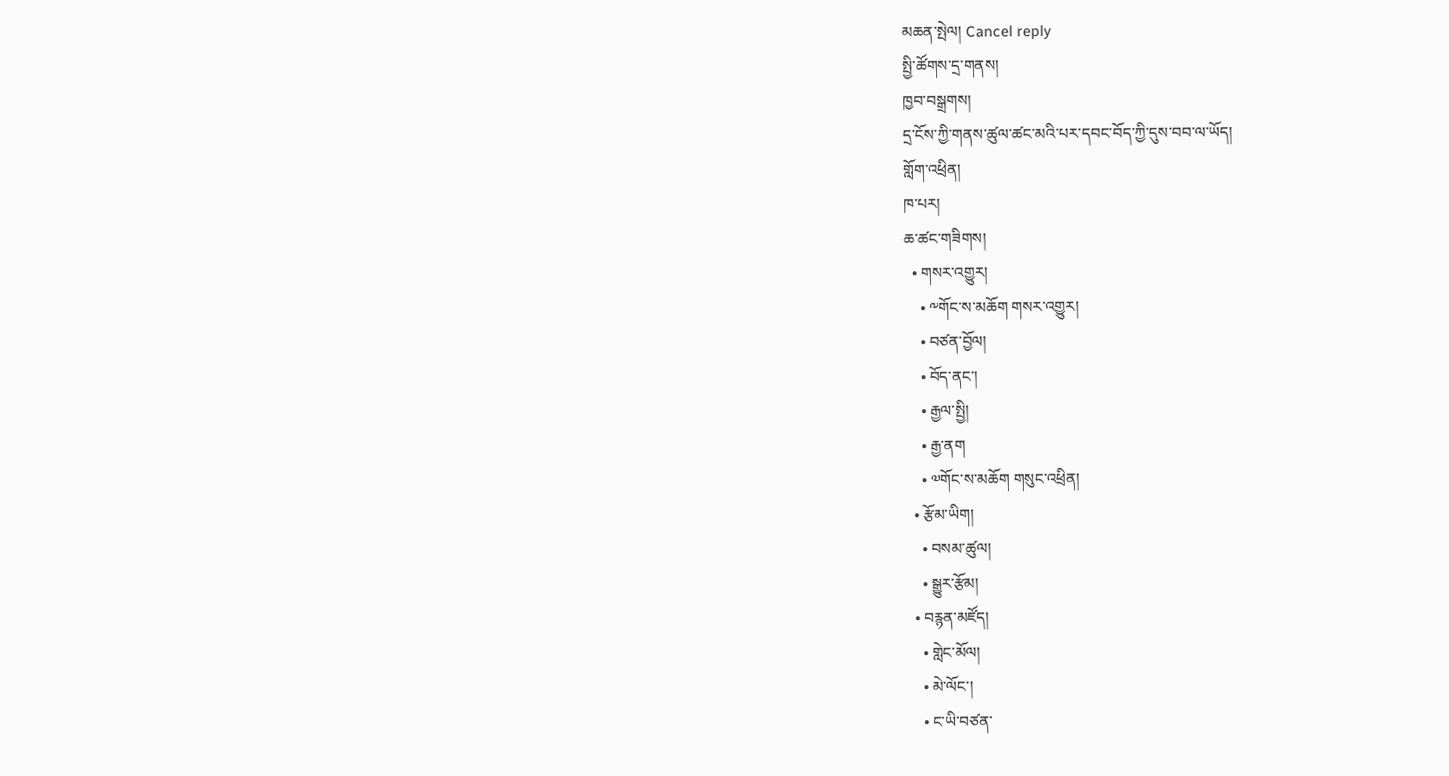མཆན་སྤེལ། Cancel reply
སྤྱི་ཚོགས་དྲ་གནས།
ཁྱབ་བསྒྲགས།
དྲ་ངོས་ཀྱི་གནས་ཚུལ་ཚང་མའི་པར་དབང་བོད་ཀྱི་དུས་བབ་ལ་ཡོད།
གློག་འཕྲིན།
ཁ་པར།
ཆ་ཚང་གཟིགས།
  • གསར་འགྱུར།
    • ༸གོང་ས་མཆོག གསར་འགྱུར།
    • བཙན་བྱོལ།
    • བོད་ནང་།
    • རྒྱལ་སྤྱི།
    • རྒྱ་ནག
    • ༧གོང་ས་མཆོག གསུང་འཕྲིན།
  • རྩོམ་ཡིག།
    • བསམ་ཚུལ།
    • སྒྱུར་རྩོམ།
  • བརྙན་མཛོད།
    • གླེང་མོལ།
    • མེ་ལོང་།
    • ང་ཡི་བཙན་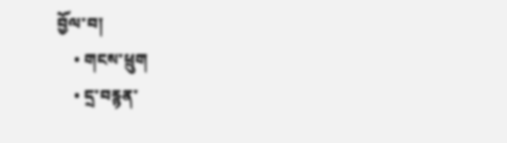བྱོལ་བ།
    • གངས་ཕྲུག
    • དྲ་བརྙན་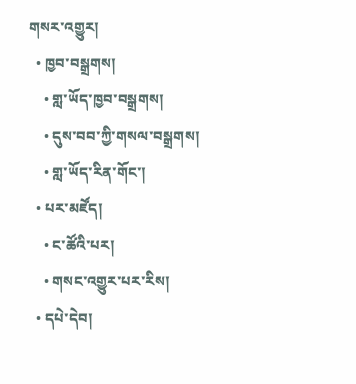གསར་འགྱུར།
  • ཁྱབ་བསྒྲགས།
    • གླ་ཡོད་ཁྱབ་བསྒྲགས།
    • དུས་བབ་ཀྱི་གསལ་བསྒྲགས།
    • གླ་ཡོད་རིན་གོང་།
  • པར་མཛོད།
    • ང་ཚོའི་པར།
    • གསང་འགྱུར་པར་རིས།
  • དཔེ་དེབ།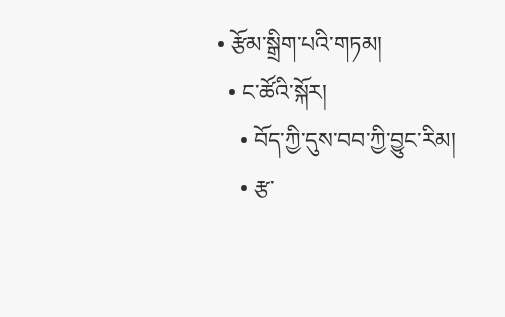• རྩོམ་སྒྲིག་པའི་གཏམ།
  • ང་ཚོའི་སྐོར།
    • བོད་ཀྱི་དུས་བབ་ཀྱི་བྱུང་རིམ།
    • རྩ་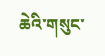ཆེའི་གསུང་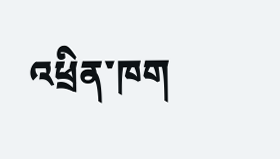འཕྲིན་ཁག